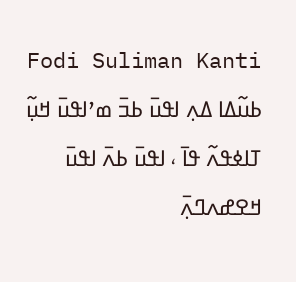Fodi Suliman Kanti ߕߎ߬ߡߊ ߡߍ߲ ߊߟߎ߫ ߕߏ߫ ߘߴߊߟߎ߫ ߞߎ߲߬ ߠߊߦߟߍ߬ ߟߊ߫ ، ߊߟߎ߫ ߕߍ߫ ߊߟߎ߫ ߞߐߝߍߣߍ߲߫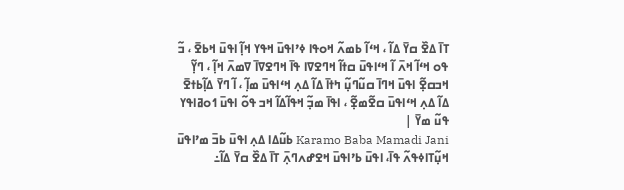ߠߊ߫ ߡߐ߰ ߛߌ߫ ߡߊ߬ ، ߞߵߊ߬ ߕߘߍ߬ ߞߋߟߊ ߦߴߊߟߎ߫ ߞߟߌ ߞߊ߲߬ ߊߟߎ߫ ߞߕߐ߫ ، ߏ߬ ߟߋ ߞߵߊ߬ ߞߍ߫ ߊ߬ ߞߵߊߟߎ߫ ߛߙߊ߬ ߞߣߐߜߊ ߟߊ߫ ߞߣߐߜߊ߫ ߜߘߍ߫ ߞߊ߲߬ ، ߣߌ߲߬ ߞߏߛߐ߲߬ ߊߟߎ߫ ߞߣߊ߫ ߛߎ߬ߣߎ߲߬ ߤߙߊ߫ ߡߊ߬ ߡߍ߲ ߞߵߊߟߎ߫ ߘߊ߲߬ ، ߊ߬ ߣߌ߫ ߡߊ߲߬ߕߙߐ߫ ߡߊ߬ ߡߍ߲ ߞߵߊߟߎ߫ ߛߐ߬ߘߐ߲߬ ، ߊߟߊ߫ ߘߏ߲߬ ߞߟߊ߬ߡߊ߬ ߞߏ ߟߋ߬ ߊߟߎ߫ ߗߋߥߊߟߌ ߟߎ߬ ߘߌ߫ |
Karamo Baba Mamadi Jani ߕߎ߬ߡߊ ߡߍ߲ ߊߟߎ߫ ߕߏ߫ ߘߴߊߟߎ߫ ߞߎ߲߬ߠߊߦߟߍ߬ ߟߊ߫، ߊߟߎ߫ ߕߴߊߟߎ߫ ߞߐߝߍߣߍ߲߫ ߠߊ߫ ߡߐ߰ ߛߌ߫ ߡߊ߬߸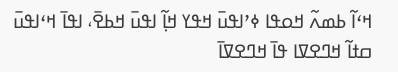ߞߵߊ߬ ߕߘߍ߬ ߞߋߟߊ ߦߴߊߟߎ߫ ߞߟߌ ߞߊ߲߬ ߊߟߎ߫ ߞߕߐ߫، ߊߟߊ߫ ߞߵߊߟߎ߫ ߛߙߊ߬ ߞߣߐߜߊ ߟߊ߫ ߞߣߐߜߊ߫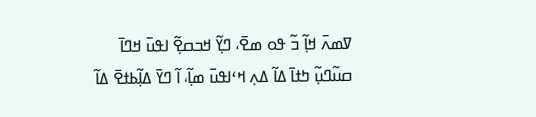ߜߘߍ߫ ߞߊ߲߬ ߏ߬ ߟߋ ߘߐ߫، ߣߌ߲߬ ߞߏߛߐ߲߬ ߊߟߎ߫ ߞߣߊ߫ ߛߎ߬ߣߎ߲߬ ߤߙߊ߫ ߡߊ߬ ߡߍ߲ ߞߵߊߟߎ߫ ߘߊ߲߬، ߊ߬ ߣߌ߫ ߡߊ߲߬ߕߙߐ߫ ߡߊ߬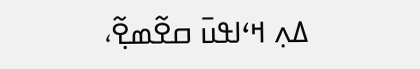ߡߍ߲ ߞߵߊߟߎ߫ ߛߐ߬ߘߐ߲߬،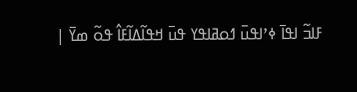ߓߊߏ߬ ߊߟߊ߫ ߦߴߊߟߎ߫ ߗߋߥߊߟߌ ߟߎ߫ ߞߟߊ߬ߡߊ߬ߓߊ߮ ߟߋ߬ ߘߌ߫ |